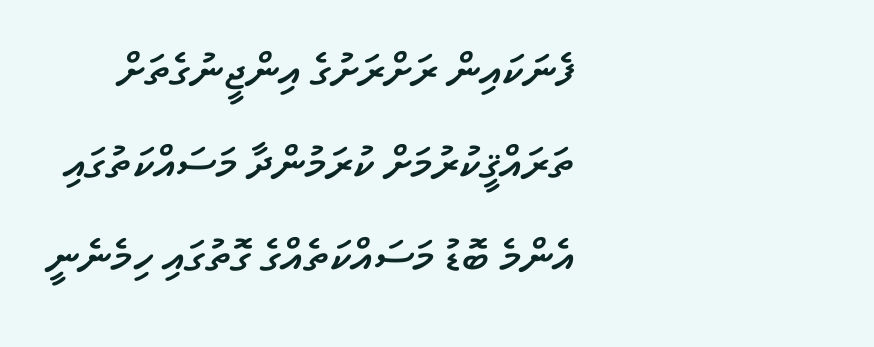ފެނަކައިން ރަށްރަށުގެ އިންޖީނުގެތަށް ތަރައްޤީކުރުމަށް ކުރަމުންދާ މަސައްކަތުގައި އެންމެ ބޮޑު މަސައްކަތެއްގެ ގޮތުގައި ހިމެނެނީ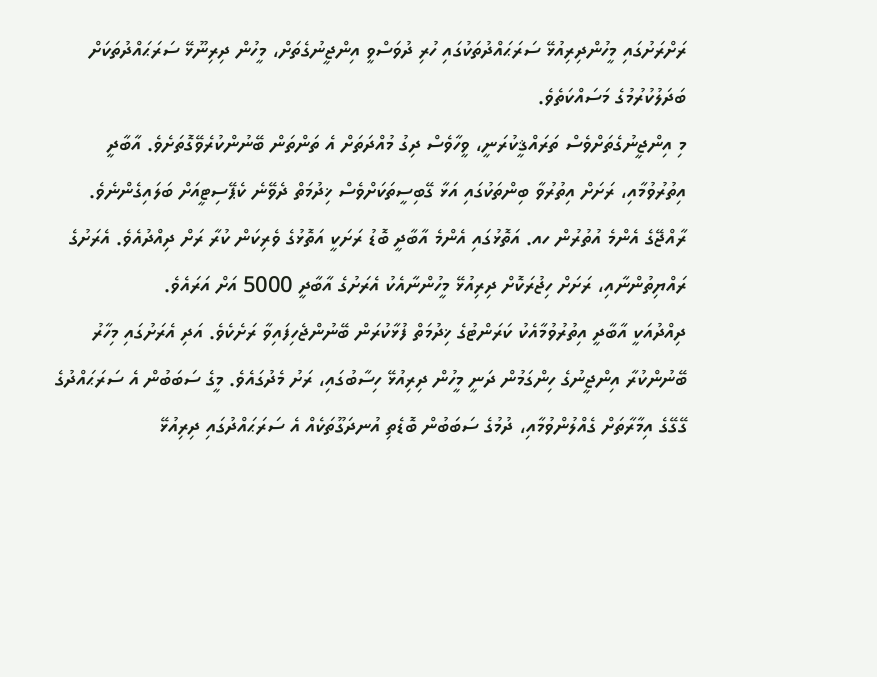ރަށްރަށުގައި މީހުންދިރިއުޅޭ ސަރަޙައްދުތަކުގައި ހުރި ދުވަސްވީ އިންޖީނުގެތަށް، މީހުން ދިރިނޫޅޭ ސަރަޙައްދުތަކަށް ބަދަލުކުރުމުގެ މަސައްކަތެވެ.
މި އިންޖީނުގެތަށްވެސް ތަރައްޤީކުރަނީ، ވީހާވެސް ދިގު މުއްދަތަށް އެ ތަންތަން ބޭނުންކުރެވޭގޮތަށެވެ. އާބާދީ އިތުރުވުމާއި، ރަށަށް އިތުރުވާ ބިންތަކުގައި އަޅާ ގޭބިސީތަކަށްވެސް ޚިދުމަތް ދެވޭނެ ކެޕޭސިޓީއަށް ބަލައިގެންނެވެ.
ރާއްޖޭގެ އެންމެ އުތުރުން ހއ. އަތޮޅުގައި އެންމެ އާބާދީ ބޮޑު ރަށަކީ އަތޮޅުގެ ވެރިކަން ކުރާ ރަށް ދިއްދުއެވެ. އެރަށުގެ ރައްޔިތުންނާއި، ރަށަށް ހިޖުރަކޮށް ދިރިއުޅޭ މީހުންނާއެކު އެރަށުގެ އާބާދީ 5000 އަށް އަރައެވެ.
ދިއްދުއަކީ އާބާދީ އިތުރުވުމާއެކު ކަރަންޓުގެ ޚިދުމަތް ފުޅާކުރަން ބޭނުންޖެހިފައިވާ ރަށެކެވެ. އަދި އެރަށުގައި މިހާރު ބޭނުންކުރާ އިންޖީނުގެ ހިންގަމުން ދަނީ މީހުން ދިރިއުޅޭ ހިސާބުގައި، ރަށު މެދުގައެވެ. މީގެ ސަބަބުން އެ ސަރަޙައްދުގެ ގޭގޭގެ އިމާރާތަށް ގެއްލުންވުމާއި، ދުމުގެ ސަބަބުން ބޮޑެތި އުނދަގޫތަކެއް އެ ސަރަޙައްދުގައި ދިރިއުޅޭ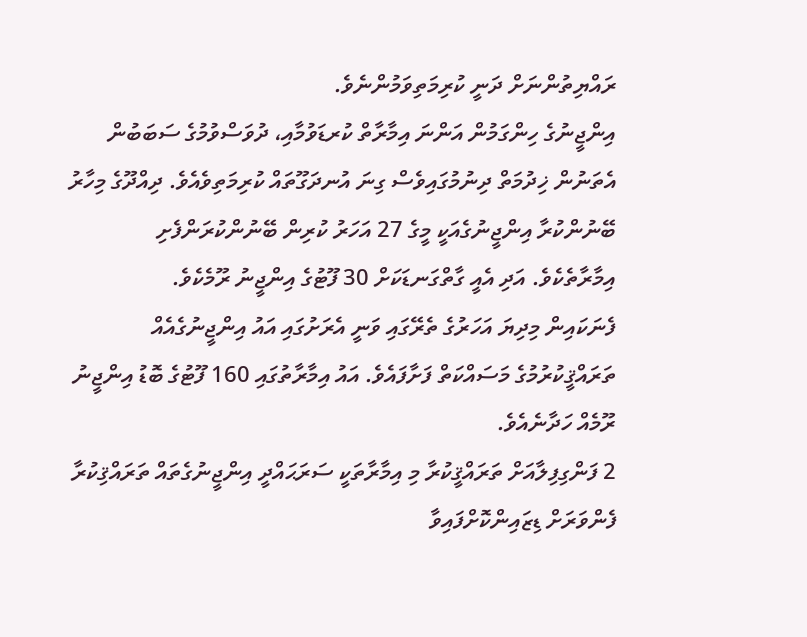ރައްޔިތުންނަށް ދަނީ ކުރިމަތިވަމުންނެވެ.
އިންޖީނުގެ ހިންގަމުން އަންނަ އިމާރާތް ކުރޑަވުމާއި، ދުވަސްވުމުގެ ސަބަބުން އެތަނުން ޚިދުމަތް ދިނުމުގައިވެސް ގިނަ އުނދަގޫތައް ކުރިމަތިވެއެވެ. ދިއްދޫގެ މިހާރު ބޭނުންކުރާ އިންޖީނުގެއަކީ މީގެ 27 އަހަރު ކުރިން ބޭނުންކުރަންފެށި އިމާރާތެކެވެ. އަދި އެއީ ގާތްގަނޑަކަށް 30 ފޫޓުގެ އިންޖީނު ރޫމެކެވެ.
ފެނަކައިން މިދިޔަ އަހަރުގެ ތެރޭގައި ވަނީ އެރަށުގައި އައު އިންޖީނުގެއެއް ތަރައްޤީކުރުމުގެ މަސައްކަތް ފަށާފައެވެ. އައު އިމާރާތުގައި 160 ފޫޓުގެ ބޮޑު އިންޖީނު ރޫމެއް ހަދާނެއެވެ.
2 ފަންގިފިލާއަށް ތަރައްޤީކުރާ މި އިމާރާތަކީ ސަރަޙައްދީ އިންޖީނުގެތައް ތަރައްޤިކުރާ ފެންވަރަށް ޑިޒައިންކޮށްފައިވާ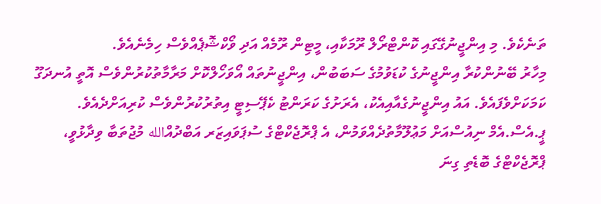ތަނެކެވެ. މި އިންޖީނުގޭގައި ކޮންޓްރޯލް ރޫމަކާއި، މީޓިން ރޫމެއް އަދި ވޯކްޝޮޕެއްވެސް ހިމެނެއެވެ.
މިހާރު ބޭނުންކުރާ އިންޖީނުގެ ކުޑަވުމުގެ ސަބަބުން، އިންޖީނުތައް އޯވަހޯލްކޮށް މަރާމާތުކުރުންވެސް އޮތީ އުނދަގޫ ކަމަކަށްވެފައެވެ. އައު އިންޖީނުގެއާއިއެކު، އެރަށުގެ ކަރަންޓު ކެޕޭސިޓީ އިތުރުކުރުންވެސް ކުރިއަށްދެއެވެ.
ޕީ.އެސް.އެމް ނިއުސްއަށް މަޢުލޫމާތުދެއްވަމުން، އެ ޕްރޮޖެކްޓްގެ ސުޕަވައިޒަރ އަބްދުއްالله މުޖުތަބާ ވިދާޅުވީ، ޕްރޮޖެކްޓްގެ ބޮޑެތި ގިނަ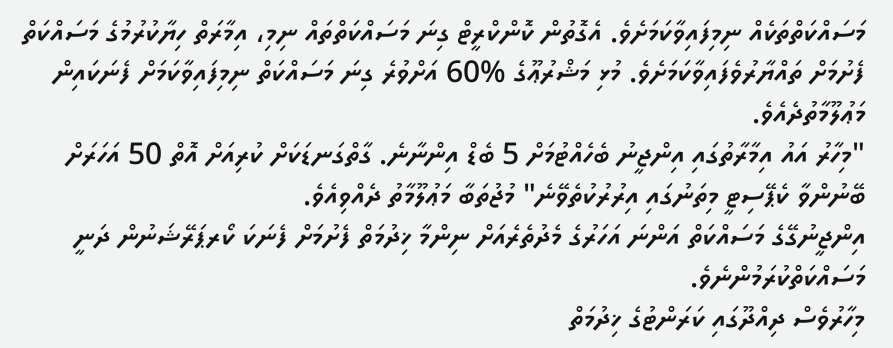މަސައްކަތްތަކެއް ނިމިފައިވާކަމަށެވެ. އެގޮތުން ކޮންކްރީޓް ގިނަ މަސައްކަތްތައް ނިމި، އިމާރަތް ހިޔާކުރުމުގެ މަސައްކަތް ފެށުމަށް ތައްޔާރުވެފައިވާކަމަށެވެ. މުޅި މަޝްރުޢޫގެ %60 އަށްވުރެ ގިނަ މަސައްކަތް ނިމިފައިވާކަމަށް ފެނަކައިން މަޢުލޫމާތުދެއެވެ.
"މިހާރު އައު އިމާރާތުގައި އިންޖީނު ބެހެއްޓުމަށް 5 ބެޑް އިންނާނެ. ގާތްގަނޑަކަށް ކުރިއަށް އޮތް 50 އަހަރަށް ބޭނުންވާ ކެޕޭސިޓީ މިތަނުގައި އިރުރުކުތެވޭނެ" މުޖުތަބާ މަޢުލޫމާތު ދެއްވިއެވެ.
އިންޖީނުގޭގެ މަސައްކަތް އަންނަ އަހަރުގެ މެދުތެރެއަށް ނިންމާ ޚިދުމަތް ފެށުމަށް ފެނަކަ ކޯރޕަރޭޝަނުން ދަނީ މަސައްކަތްކުރަމުންނެވެ.
މިހާރުވެސް ދިއްދޫގައި ކަރަންޓުގެ ޚިދުމަތް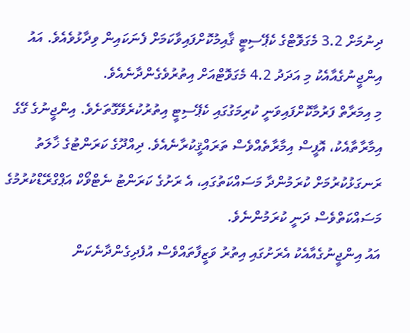ދިނުމަށް 3.2 މެގަވޮޓްގެ ކެޕޭސިޓީ ޤާއިމުކޮށްފައިވާކަމަށް ފެނަކައިން ވިދާޅުވެއެވެ. އައު އިންޖީނުގެއާއެކު މި އަދަދު 4.2 މެގަވޮޓްއަށް އިތުރުވެގެންދާނެއެވެ.
މި އިމަރާތް ފަރުމާކޮށްފައިވަނީ ކުރިމަގުގައި ކެޕޭސިޓީ އިތުރުކުރެވޭގޮތަށެވެ. އިންޖީނުގެ ގޭގެ އިމާރާތާއެކު، އޮފީސް އިމާރާތެއްވެސް ތަރައްޤީކުރާނެއެވެ. ދިއްދޫގެ ކަރަންޓުގެ ޚާލަތު ރަނގަޅުކުރުމަށް ކުރަމުންދާ މަސައްކަތުގައި، އެ ރަށުގެ ކަރަންޓު ނެޓްވޯކް އަޕްގްރޭޑްކުރުމުގެ މަސައްކަތްވެސް ދަނީ ކުރަމުންނެވެ.
އައު އިންޖީނުގެއާއެކު އެރަށުގައި އިތުރު ވަޒީފާތައްވެސް އުފެދިގެންދާނެކަން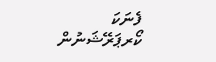ފެނަކަ ކޯރޕަރޭޝަނުން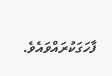ފާހަގަކުރައްވައެވެ.